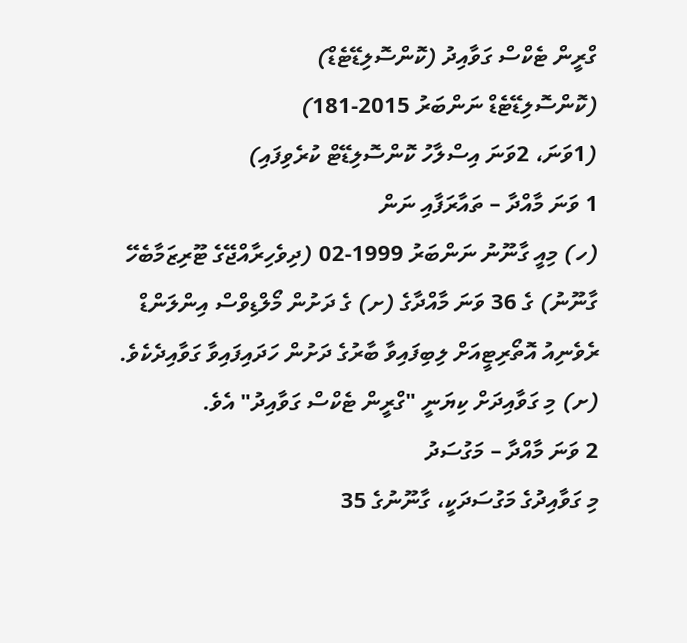ގްރީން ޓެކްސް ގަވާއިދު (ކޮންސޮލިޑޭޓެޑް)
(ކޮންސޮލިޑޭޓެޑް ނަންބަރު 2015-181)
(1ވަނަ، 2ވަނަ އިސްލާހު ކޮންސޮލިޑޭޓް ކުރެވިފައި)
1 ވަނަ މާއްދާ – ތައާރަފާއި ނަން
(ހ) މިއީ ގާނޫނު ނަންބަރު 1999-02 (ދިވެހިރާއްޖޭގެ ޓޫރިޒަމާބެހޭ ގާނޫނު) ގެ 36 ވަނަ މާއްދާގެ (ށ) ގެ ދަށުން މޯލްޑިވްސް އިންލަންޑް ރެވެނިއު އޮތޯރިޓީއަށް ލިބިފައިވާ ބާރުގެ ދަށުން ހަދައިފައިވާ ގަވާއިދެކެވެ.
(ށ) މި ގަވާއިދަށް ކިޔަނީ "ގްރީން ޓެކްސް ގަވާއިދު" އެވެ.
2 ވަނަ މާއްދާ – މަގުސަދު
މި ގަވާއިދުގެ މަގުސަދަކީ، ގާނޫނުގެ 35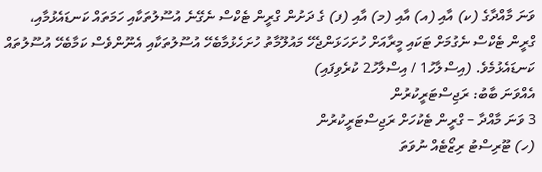ވަނަ މާއްދާގެ (ކ) އާއި (އ) އާއި (މ) އާއި (ފ) ގެ ދަށުން ގްރީން ޓެކްސް ނެގޭނެ އުސޫލުތަކާއި ހަމަތައް ކަނޑައެޅުމާއި، ގްރީން ޓެކްސް ނެގުމަށް ޓަކައި މީރާއަށް ހުށަހަޅަންޖެހޭ މައުލޫމާތު ހުށަހެޅުމާބެހޭ އުސޫލުތަކާއި އެނޫންވެސް ކަމާބެހޭ އުސޫލުތައް ކަނޑައެޅުމެވެ. (އިސްލާހު1 / އިސްލާހު2 ކުރެވިފައި)
އެއްވަނަ ބާބު: ރަޖިސްޓަރީކުރުން
3 ވަނަ މާއްދާ – ގްރީން ޓެކުހަށް ރަޖިސްޓަރީކުރުން
(ހ) ޓޫރިސްޓު ރިޒޯޓެއް ނުވަތަ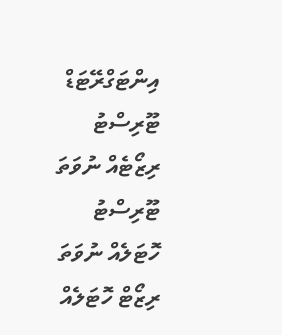އިންޓަގްރޭޓަޑް ޓޫރިސްޓު ރިޒޯޓެއް ނުވަތަ ޓޫރިސްޓު ހޮޓަލެއް ނުވަތަ ރިޒޯޓް ހޮޓަލެއް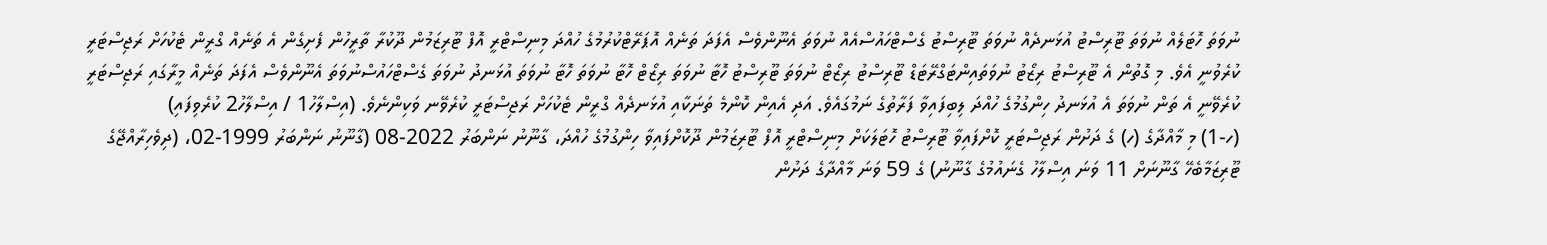ނުވަތަ ހޮޓަލެއް ނުވަތަ ޓޫރިސްޓު އުޅަނދެއް ނުވަތަ ޓޫރިސްޓު ގެސްޓްހައުސްއެއް ނުވަތަ އެނޫންވެސް އެފަދަ ތަނެއް އޮޕަރޭޓްކުރުމުގެ ހުއްދަ މިނިސްޓްރީ އޮފް ޓޫރިޒަމުން ދޫކުރާ ތާރީހުން ފެށިގެން އެ ތަނެއް ގްރީން ޓެކުހަށް ރަޖިސްޓަރީ ކުރެވުނީ އެވެ. މި ގޮތުން އެ ޓޫރިސްޓު ރިޒޯޓު ނުވަތައިންޓަގްރޭޓަޑް ޓޫރިސްޓު ރިޒޯޓް ނުވަތަ ޓޫރިސްޓު ހޮޓާ ނުވަތަ ރިޒޯޓް ހޮޓާ ނުވަތަ ހޮޓާ ނުވަތަ އުޅަނދު ނުވަތަ ގެސްޓްހައުސްނުވަތަ އެނޫންވެސް އެފަދަ ތަނެއް މީރާގައި ރަޖިސްޓަރީ ކުރެވޭނީ އެ ތަން ނުވަތަ އެ އުޅަނދު ހިންގުމުގެ ހުއްދަ ލިބިފައިވާ ފަރާތުގެ ނަމުގައެވެ. އަދި އެއިން ކޮންމެ ތަނަކާއި އުޅަނދެއް ގްރީން ޓެކުހަށް ރަޖިސްޓަރީ ކުރެވޭނ ވަކިންނެވެ. (އިސްލާހު1 / އިސްލާހު2 ކުރެވިފައި)
(ހ-1) މި މާއްދާގެ (ހ) ގެ ދަށުން ރަޖިސްޓަރީ ކޮށްފައިވާ ޓޫރިސްޓު ހޮޓަލަކަށް މިނިސްޓްރީ އޮފް ޓޫރިޒަމުން ދޫކޮށްފައިވާ ހިންގުމުގެ ހުއްދަ، ގާނޫނު ނަންބަރު 2022-08 (ގާނޫނު ނަންބަރު 1999-02، (ދިވެހިރާއްޖޭގެ ޓޫރިޒަމާބެހޭ ގާނޫނަށް 11 ވަނަ އިސްލާހު ގެނައުމުގެ ގާނޫނު) ގެ 59 ވަނަ މާއްދާގެ ދަށުން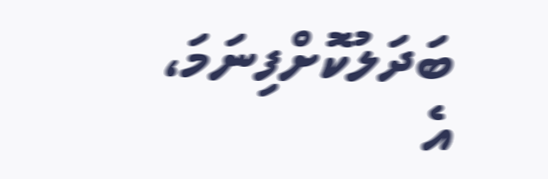ބަދަލުކޮށްފިނަމަ، އެ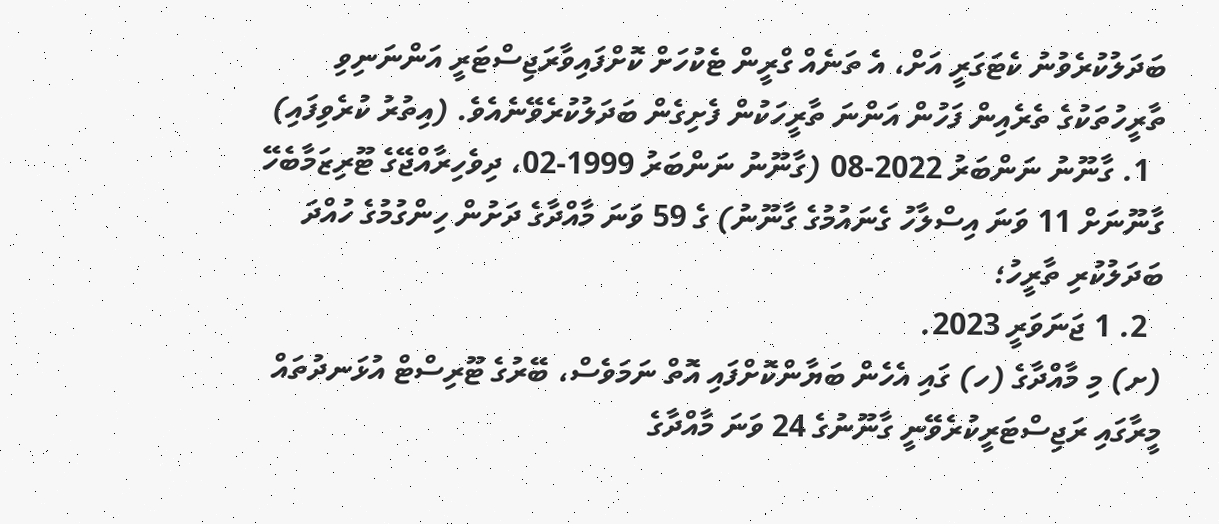ބަދަލުކުރެވުނު ކެޓަގަރީ އަށް، އެ ތަނެއް ގްރީން ޓެކުހަށް ކޮށްފައިވާރަޖިސްޓަރީ އަންނަނިވި ތާރީހުތަކުގެ ތެރެއިން ފަހުން އަންނަ ތާރީހަކުން ފެށިގެން ބަދަލުކުރެވޭނެއެވެ. (އިތުރު ކުރެވިފައި)
  1. ގާނޫނު ނަންބަރު 2022-08 (ގާނޫނު ނަންބަރު 1999-02، ދިވެހިރާއްޖޭގެ ޓޫރިޒަމާބެހޭ ގާނޫނަށް 11 ވަނަ އިސްލާހު ގެނައުމުގެ ގާނޫނު) ގެ 59 ވަނަ މާއްދާގެ ދަށުން ހިންގުމުގެ ހުއްދަ ބަދަލުކުރި ތާރީހު؛
  2. 1 ޖަނަވަރީ 2023.
(ށ) މި މާއްދާގެ (ހ) ގައި އެހެން ބަޔާންކޮށްފައި އޮތް ނަމަވެސް، ބޭރުގެ ޓޫރިސްޓް އުޅަނދުތައް މީރާގައި ރަޖިސްޓަރީކުރެވޭނީ ގާނޫނުގެ 24 ވަނަ މާއްދާގެ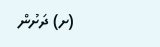(ށ) ދަށުން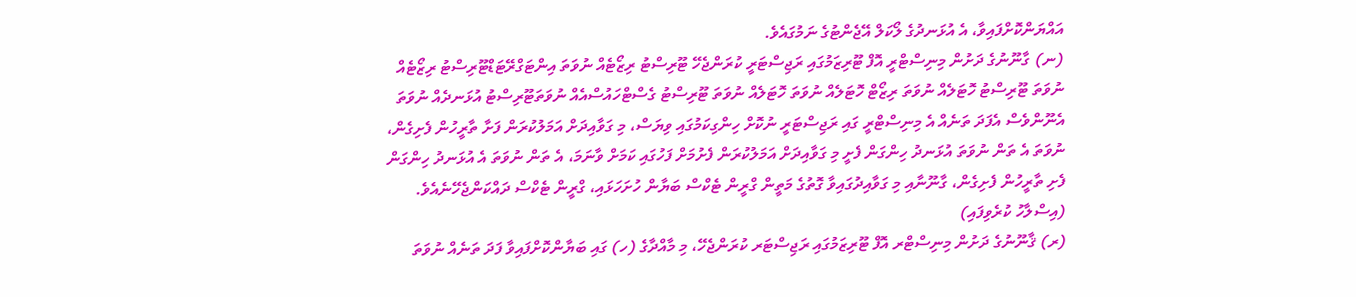އައްޔަންކޮށްފައިވާ، އެ އުޅަނދުގެ ލޯކަލް އޭޖެންޓުގެ ނަމުގައެވެ.
(ނ) ގާނޫނުގެ ދަށުން މިނިސްޓްރީ އޮފް ޓޫރިޒަމުގައި ރަޖިސްޓަރީ ކުރަންޖެހޭ ޓޫރިސްޓު ރިޒޯޓެއް ނުވަތަ އިންޓަގްރޭޓަޑްޓޫރިސްޓު ރިޒޯޓެއް ނުވަތަ ޓޫރިސްޓު ހޮޓަލެއް ނުވަތަ ރިޒޯޓް ހޮޓަލެއް ނުވަތަ ހޮޓަލެއް ނުވަތަ ޓޫރިސްޓު ގެސްޓްހައުސްއެއް ނުވަތަޓޫރިސްޓު އުޅަނދެއް ނުވަތަ އެނޫންވެސް އެފަދަ ތަނެއް އެ މިނިސްޓްރީ ގައި ރަޖިސްޓަރީ ނުކޮށް ހިންގިކަމުގައި ވިޔަސް، މި ގަވާއިދަށް އަމަލުކުރަން ފަށާ ތާރީހުން ފެށިގެން، ނުވަތަ އެ ތަން ނުވަތަ އުޅަނދު ހިންގަން ފެށީ މި ގަވާއިދަށް އަމަލުކުރަން ފެށުމަށް ފަހުގައި ކަމަށް ވާނަމަ، އެ ތަން ނުވަތަ އެ އުޅަނދު ހިންގަން ފެށި ތާރީހުން ފެށިގެން، ގާނޫނާއި މި ގަވާއިދުގައިވާ ގޮތުގެ މަތީން ގްރީން ޓެކްސް ބަޔާން ހުށަހަޅައި، ގްރީން ޓެކްސް ދައްކަންޖެހޭނެއެވެ. (އިސްލާހު ކުރެވިފައި)
(ރ) ޤާނޫނުގެ ދަށުން މިނިސްޓްރ އޮފް ޓޫރިޒަމުގައި ރަޖިސްޓަރ ކުރަންޖެހޭ، މި މާއްދާގެ (ހ) ގައި ބަޔާންކޮށްފައިވާ ފަދަ ތަނެއް ނުވަތަ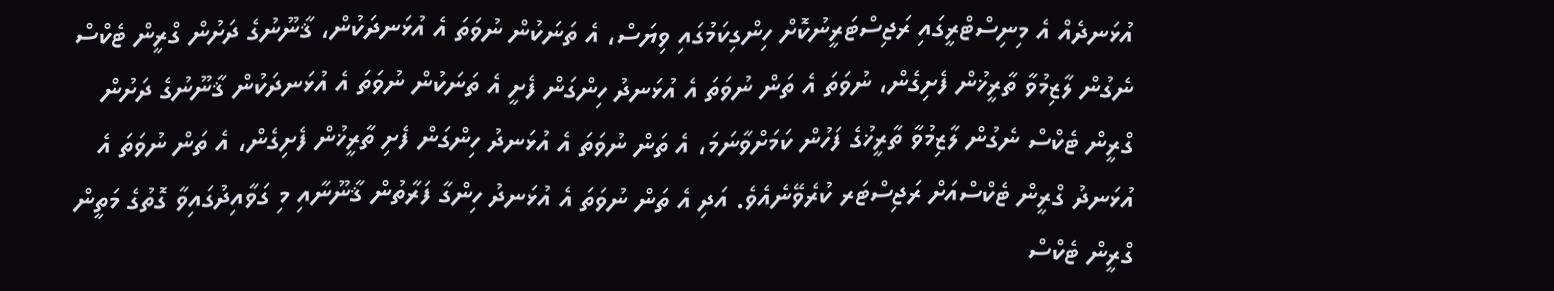އުޅަނދެއް އެ މިނިސްޓްރީގައި ރަޖިސްޓަރީނުކޮށް ހިންގިކަމުގައި ވިޔަސް، އެ ތަނަކުން ނުވަތަ އެ އުޅަނދަކުން، ޤާނޫނުގެ ދަށުން ގްރީން ޓެކްސް ނެގުން ލާޒިމުވާ ތާރީޚުން ފެށިގެން، ނުވަތަ އެ ތަން ނުވަތަ އެ އުޅަނދު ހިންގަން ފެށީ އެ ތަނަކުން ނުވަތަ އެ އުޅަނދަކުން ޤާނޫނުގެ ދަށުން ގްރީން ޓެކްސް ނެގުން ލާޒިމުވާ ތާރީޚުގެ ފަހުން ކަމަށްވާނަމަ، އެ ތަން ނުވަތަ އެ އުޅަނދު ހިންގަން ފެށި ތާރީޚުން ފެށިގެން، އެ ތަން ނުވަތަ އެ އުޅަނދު ގްރީން ޓެކްސްއަށް ރަޖިސްޓަރ ކުރެވޭނެއެވެ. އަދި އެ ތަން ނުވަތަ އެ އުޅަނދު ހިންގާ ފަރާތުން ޤާނޫނާއި މި ގަވާއިދުގައިވާ ގޮތުގެ މަތީން ގްރީން ޓެކްސް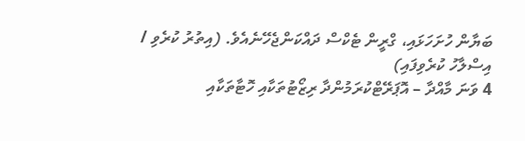ބަޔާން ހުށަހަޅައި، ގްރީން ޓެކްސް ދައްކަންޖެހޭނެއެވެ. (އިތުރު ކުރެވި / އިސްލާހު ކުރެވިފައި)
4 ވަނަ މާއްދާ – އޮޕަރޭޓްކުރަމުންދާ ރިޒޯޓުތަކާއި ހޮޓާތަކާއި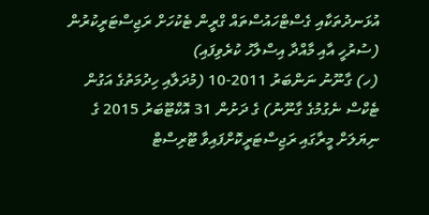އުޅަނދުތަކާއި ގެސްޓްހައުސްތައް ގްރީން ޓެކުހަށް ރަޖިސްޓަރީކުރުން (ސުރުހީ އާއި މާއްދާ އިސްލާހު ކުރެވިފައި)
(ހ) ގާނޫނު ނަންބަރު 2011-10 (މުދަލާއި ހިދުމަތުގެ އަގުން ޓެކްސް ނެގުމުގެ ގާނޫނު) ގެ ދަށުން 31 އޮކްޓޫބަރު 2015 ގެ ނިޔަލަށް މީރާގައި ރަޖިސްޓަރީކޮށްފައިވާ ޓޫރިސްޓް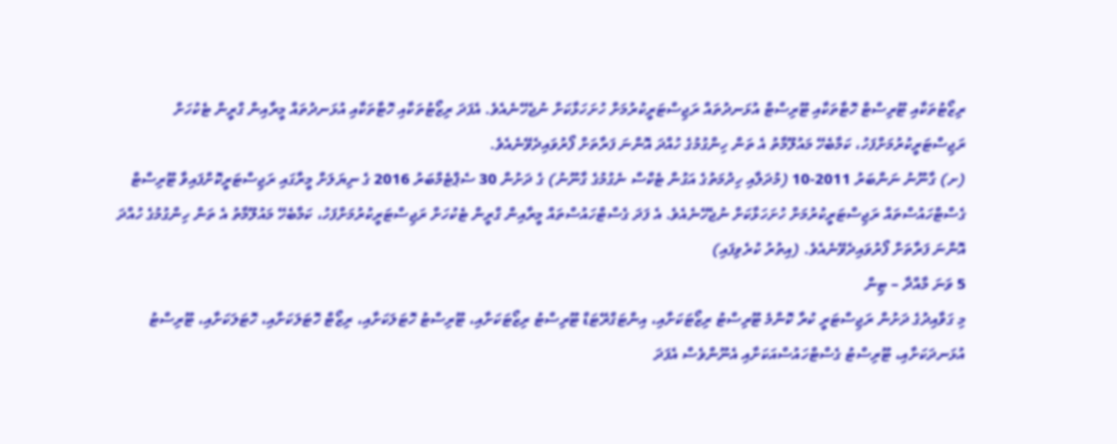ރިޒޯޓުތަކާއި ޓޫރިސްޓް ހޮޓާތަކާއި ޓޫރިސްޓް އުޅަނދުތައް ރަޖިސްޓަރީކުރުމަށް ހުށަހަޅާކަށް ނުޖެހޭނެއެވެ. އެފަދަ ރިޒޯޓުތަކާއި ހޮޓާތަކާއި އުޅަނދުތައް މީރާއިން ގްރީން ޓެކުހަށް ރަޖިސްޓަރީކުރުމަށްފަހު، ކަމާބެހޭ މައުލޫމާތު އެ ތަން ހިންގުމުގެ ހުއްދަ އޮންނަ ފަރާތަށް ފޯރުވައިދެވޭނެއެވެ.
(ށ) ގާނޫނު ނަންބަރު 2011-10 (މުދަލާއި ހިދުމަތުގެ އަގުން ޓެކްސް ނެގުމުގެ ގާނޫނު) ގެ ދަށުން 30 ސެޕްޓެމްބަރު 2016 ގެ ނިޔަލަށް މީރާގައި ރަޖިސްޓަރީކޮށްފައިވާ ޓޫރިސްޓް ގެސްޓްހައުސްތައް ރަޖިސްޓަރީކުރުމަށް ހުށަހަޅާކަށް ނުޖެހޭނެއެވެ. އެ ފަދަ ގެސްޓްހައުސްތައް މީރާއިން ގްރީން ޓެކުހަށް ރަޖިސްޓަރީކުރުމަށްފަހު، ކަމާބެހޭ މައުލޫމާތު އެ ތަން ހިންގުމުގެ ހުއްދަ އޮންނަ ފަރާތަށް ފޯރުވައިދެވޭނެއެވެ. (އިތުރު ކުރެވިފައި)
5 ވަނަ މާއްދާ – ޓިން
މި ގަވާއިދުގެ ދަށުން ރަޖިސްޓަރީ ކުރާ ކޮންމެ ޓޫރިސްޓު ރިޒޯޓަކަށާއި، އިންޓަގްރޭޓަޑް ޓޫރިސްޓު ރިޒޯޓަކަށާއި، ޓޫރިސްޓު ހޮޓަލަކަށާއި، ރިޒޯޓް ހޮޓަލަކަށާއި، ހޮޓަލަކަށާއި، ޓޫރިސްޓު އުޅަނދަކަށާއި، ޓޫރިސްޓު ގެސްޓްހައުސްއަކަށާއި އެނޫންވެސް އެފަދަ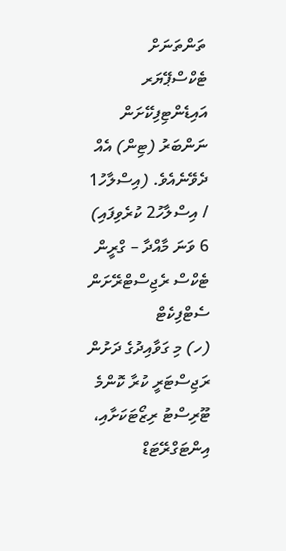ތަންތަނަށް ޓެކްސްޕޭޔަރ އައިޑެންޓިފިކޭށަން ނަންބަރު (ޓިން) އެއް ދެވޭނެއެވެ. (އިސްލާހު1 / އިސްލާހު2 ކުރެވިފައި)
6 ވަނަ މާއްދާ – ގްރީން ޓެކްސް ރެޖިސްޓްރޭށަން ސެޓްފިކެޓް
(ހ) މި ގަވާއިދުގެ ދަށުން ރަޖިސްޓަރީ ކުރާ ކޮންމެ ޓޫރިސްޓު ރިޒޯޓަކަށާއި، އިންޓަގްރޭޓަޑް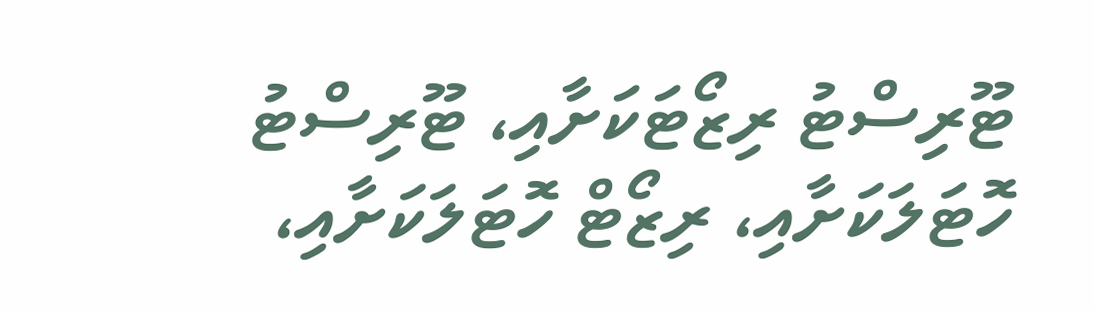ޓޫރިސްޓު ރިޒޯޓަކަށާއި، ޓޫރިސްޓު ހޮޓަލަކަށާއި، ރިޒޯޓް ހޮޓަލަކަށާއި،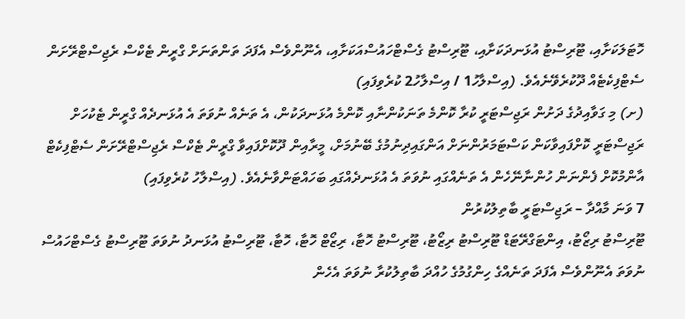ހޮޓަލަކަށާއި، ޓޫރިސްޓު އުޅަނދަކަށާއި، ޓޫރިސްޓު ގެސްޓްހައުސްއަކަށާއި، އެނޫންވެސް އެފަދަ ތަންތަނަށް ގްރީން ޓެކްސް ރެޖިސްޓްރޭށަން ސެޓްފިކެޓެއް ދޫކުރެވޭނެއެވެ. (އިސްލާހު1 / އިސްލާހު2 ކުރެވިފައި)
(ށ) މި ގަވާއިދުގެ ދަށުން ރަޖިސްޓަރީ ކުރާ ކޮންމެ ތަނަކުންނާއި ކޮންމެ އުޅަނދަކުން، އެ ތަނެއް ނުވަތަ އެ އުޅަނދެއް ގްރީން ޓެކުހަށް ރަޖިސްޓަރީ ކޮށްފައިވާކަން ކަސްޓަމަރުންނަށް އަންގައިދިނުމުގެ ބޭނުމަށް، މީރާއިން ދޫކޮށްފައިވާ ގްރީން ޓެކްސް ރެޖިސްޓްރޭށަން ސެޓްފިކެޓް އާންމުކޮށް ފެންނަން ހުންނާނޭހެން އެ ތަނެއްގައި ނުވަތަ އެ އުޅަނދެއްގައި ބަހައްޓަންވާނެއެވެ. (އިސްލާހު ކުރެވިފައި)
7 ވަނަ މާއްދާ – ރަޖިސްޓަރީ ބާތިލުކުރުން
ޓޫރިސްޓު ރިޒޯޓު، އިންޓަގްރޭޓަޑް ޓޫރިސްޓު ރިޒޯޓު، ޓޫރިސްޓު ހޮޓާ، ރިޒޯޓް ހޮޓާ، ހޮޓާ، ޓޫރިސްޓު އުޅަނދު ނުވަތަ ޓޫރިސްޓު ގެސްޓްހައުސް ނުވަތަ އެނޫންވެސް އެފަދަ ތަނެއްގެ ހިންގުމުގެ ހުއްދަ ބާތިލުކުރާ ނުވަތަ އެހެން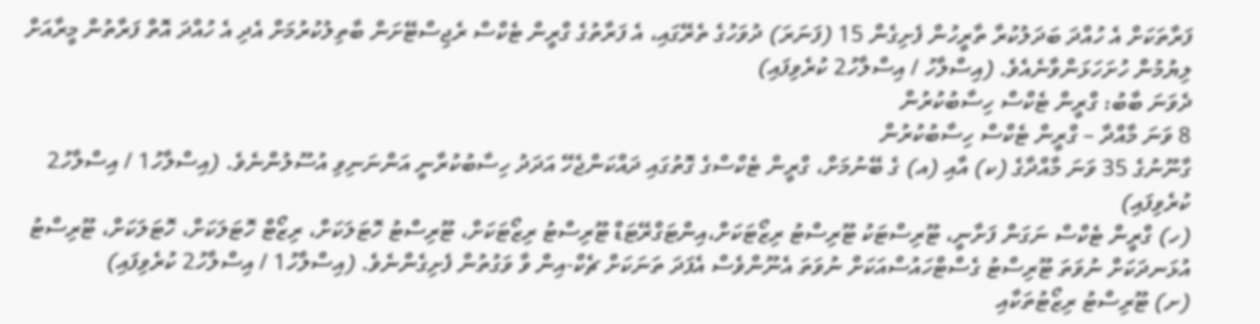ފަރާތަކަށް އެ ހުއްދަ ބަދަލުކުރާ ތާރީހުން ފެށިގެން 15 (ފަނަރަ) ދުވަހުގެ ތެރޭގައި، އެ ފަރާތުގެ ގްރީން ޓެކްސް ރެޖިސްޓޭށަން ބާތިލުކުރުމަށް އެދި އެ ހުއްދަ އޮތް ފަރާތުން މީރާއަށް ލިޔުމުން ހުށަހަޅަންވާނެއެވެ. (އިސްލާހު / އިސްލާހު2 ކުރެވިފައި)
ދެވަނަ ބާބު: ގްރީން ޓެކްސް ހިސާބުކުރުން
8 ވަނަ މާއްދާ – ގްރީން ޓެކްސް ހިސާބުކުރުން
ގާނޫނުގެ 35 ވަނަ މާއްދާގެ (ކ) އާއި (އ) ގެ ބޭނުމަށް، ގްރީން ޓެކްސްގެ ގޮތުގައި ދައްކަންޖެހޭ އަދަދު ހިސާބުކުރާނީ އަންނަނިވި އުސޫލުންނެވެ. (އިސްލާހު1 / އިސްލާހު2 ކުރެވިފައި)
(ހ) ގްރީން ޓެކްސް ނަގަން ފަށާނީ، ޓޫރިސްޓަކު ޓޫރިސްޓު ރިޒޯޓަކަށް،އިންޓަގްރޭޓަޑް ޓޫރިސްޓު ރިޒޯޓަކަށް، ޓޫރިސްޓު ހޮޓަލަކަށް، ރިޒޯޓް ހޮޓަލަކަށް، ހޮޓަލަކަށް، ޓޫރިސްޓު އުޅަނދަކަށް ނުވަތަ ޓޫރިސްޓު ގެސްޓްހައުސްއަކަށް ނުވަތަ އެނޫންވެސް އެފަދަ ތަނަކަށް ޗެކް-އިން ވާ ވަގުތުން ފެށިގެންނެވެ. (އިސްލާހު1 / އިސްލާހު2 ކުރެވިފައި)
(ށ) ޓޫރިސްޓު ރިޒޯޓުތަކާއި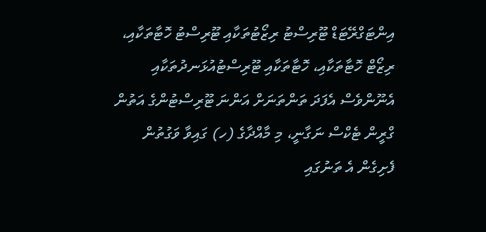އިންޓަގްރޭޓަޑް ޓޫރިސްޓު ރިޒޯޓުތަކާއި ޓޫރިސްޓު ހޮޓާތަކާއި، ރިޒޯޓް ހޮޓާތަކާއި، ހޮޓާތަކާއި ޓޫރިސްޓުއުޅަނދުތަކާއި އެނޫންވެސް އެފަދަ ތަންތަނަށް އަންނަ ޓޫރިސްޓުންގެ އަތުން ގްރީން ޓެކްސް ނަގާނީ، މި މާއްދާގެ (ހ) ގައިވާ ވަގުތުން ފެށިގެން އެ ތަނުގައި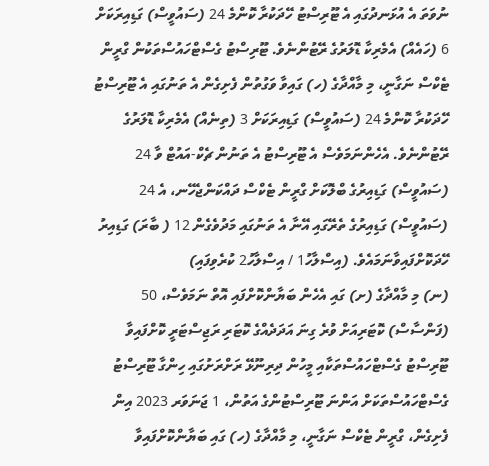ނުވަތަ އެ އުޅަނދުގައި އެ ޓޫރިސްޓު ހޭދަކުރާ ކޮންމެ 24 (ސައުވީސް) ގަޑިއިރަކަށް 6 (ހައެއް) އެމެރިކާ ޑޮލަރުގެ ރޭޓުންނެވެ. ޓޫރިސްޓު ގެސްޓްހައުސްތަކުން ގްރީން ޓެކްސް ނަގާނީ، މި މާއްދާގެ (ހ) ގައިވާ ވަގުތުން ފެށިގެން އެ ތަނުގައި އެ ޓޫރިސްޓު ހޭދަކުރާ ކޮންމެ 24 (ސައުވީސް) ގަޑިއިރަކަށް 3 (ތިނެއް) އެމެރިކާ ޑޮލަރުގެ ރޭޓުންނެވެ. އެހެންނަމަވެސް އެ ޓޫރިސްޓު އެ ތަނުން ޗެކް-އައުޓް ވާ 24 (ސައުވީސް) ގަޑިއިރުގެ ބްލޮކަށް ގްރީން ޓެކްސް ދައްކަންޖެހޭނ، އެ 24 (ސައުވީސް) ގަޑިއިރުގެ ތެރޭގައި އޭނާ އެ ތަނުގައި މަދުވެގެން 12 ( ބާރަ) ގަޑިއިރު ހޭދަކޮށްފައިވާނަމައެވެ. (އިސްލާހު1 / އިސްލާހު2 ކުރެވިފައި)
(ނ) މި މާއްދާގެ (ށ) ގައި އެހެން ބަޔާންކޮށްފައި އޮތް ނަމަވެސް، 50 (ފަންސާސް) ކޮޓަރިއަށް ވުރެ ގިނަ އަދަދެއްގެ ކޮޓަރި ރަޖިސްޓަރީ ކޮށްފައިވާ ޓޫރިސްޓު ގެސްޓްހައުސްތަކާއި މީހުން ދިރިނޫޅޭ ރަށްރަށުގައި ހިންގާ ޓޫރިސްޓު ގެސްޓްހައުސްތަކަށް އަންނަ ޓޫރިސްޓުންގެ އަތުން، 1 ޖަނަވަރ 2023 އިން ފެށިގެން، ގްރީން ޓެކްސް ނަގާނީ، މި މާއްދާގެ (ހ) ގައި ބަޔާންކޮށްފައިވާ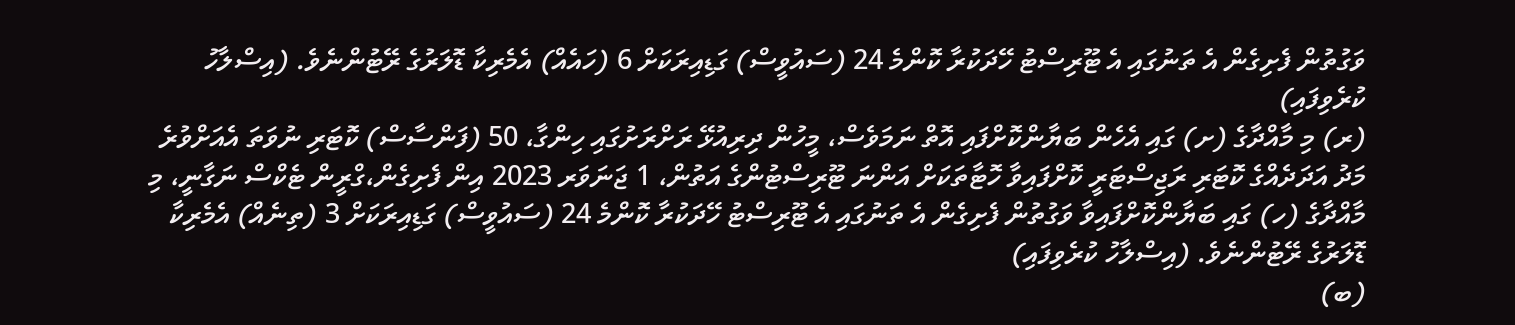ވަގުތުން ފެށިގެން އެ ތަނުގައި އެ ޓޫރިސްޓު ހޭދަކުރާ ކޮންމެ 24 (ސައުވީސް) ގަޑިއިރަކަށް 6 (ހައެއް) އެމެރިކާ ޑޮލަރުގެ ރޭޓުންނެވެ. (އިސްލާހު ކުރެވިފައި)
(ރ) މި މާއްދާގެ (ށ) ގައި އެހެން ބަޔާންކޮށްފައި އޮތް ނަމަވެސް، މީހުން ދިރިއުޅޭ ރަށްރަށުގައި ހިންގާ، 50 (ފަންސާސް) ކޮޓަރި ނުވަތަ އެއަށްވުރެ މަދު އަދަދެއްގެ ކޮޓަރި ރަޖިސްޓަރީ ކޮށްފައިވާ ހޮޓާތަކަށް އަންނަ ޓޫރިސްޓުންގެ އަތުން، 1 ޖަނަވަރ 2023 އިން ފެށިގެން،ގްރީން ޓެކްސް ނަގާނީ، މި މާއްދާގެ (ހ) ގައި ބަޔާންކޮށްފައިވާ ވަގުތުން ފެށިގެން އެ ތަނުގައި އެ ޓޫރިސްޓު ހޭދަކުރާ ކޮންމެ 24 (ސައުވީސް) ގަޑިއިރަކަށް 3 (ތިނެއް) އެމެރިކާ ޑޮލަރުގެ ރޭޓުންނެވެ. (އިސްލާހު ކުރެވިފައި)
(ބ)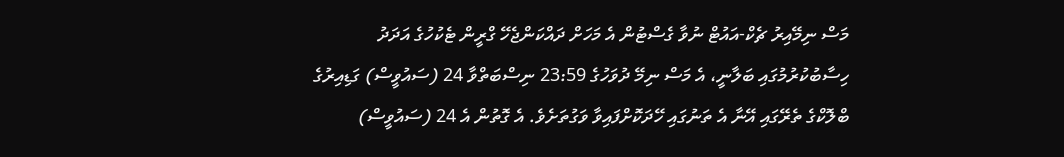މަސް ނިމޭއިރު ޗެކް-އައުޓް ނުވާ ގެސްޓުން އެ މަހަށް ދައްކަންޖެހޭ ގްރީން ޓެކުހުގެ އަދަދު ހިސާބުކުރުމުގައި ބަލާނީ، އެ މަސް ނިމޭ ދުވަހުގެ 23:59 ނިސްބަތްވާ 24 (ސައުވީސް) ގަޑިއިރުގެ ބްލޮކްގެ ތެރޭގައި އޭނާ އެ ތަނުގައި ހޭދަކޮށްފައިވާ ވަގުތަށެވެ. އެ ގޮތުން އެ 24 (ސައުވީސް)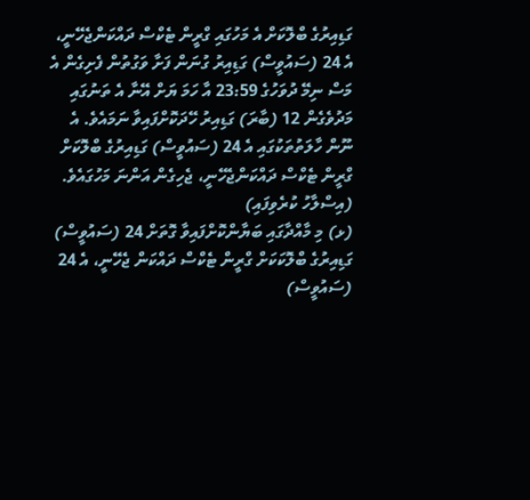ގަޑިއިރުގެ ބްލޮކަށް އެ މަހުގައި ގްރީން ޓެކްސް ދައްކަންޖެހޭނީ، އެ 24 (ސައުވީސް) ގަޑިއިރު ގުނަން ފަށާ ވަގުތުން ފެށިގެން އެ މަސް ނިމޭ ދުވަހުގެ 23:59 އާ ހަމަ ޔަށް އޭނާ އެ ތަނުގައި މަދުވެގެން 12 (ބާރަ) ގަޑިއިރު ހޭދަކޮށްފައިވާ ނަމައެވެ. އެ ނޫން ހާލަތުތަކުގައި އެ 24 (ސައުވީސް) ގަޑިއިރުގެ ބްލޮކަށް ގްރީން ޓެކްސް ދައްކަންޖެހޭނީ، ޖެހިގެން އަންނަ މަހުގައެވެ. (އިސްލާހު ކުރެވިފައި)
(ޅ) މި މާއްދާގައި ބަޔާންކޮށްފައިވާ ގޮތަށް 24 (ސައުވީސް) ގަޑިއިރުގެ ބްލޮކަކަށް ގްރީން ޓެކްސް ދައްކަން ޖެހޭނީ، އެ 24 (ސައުވީސް)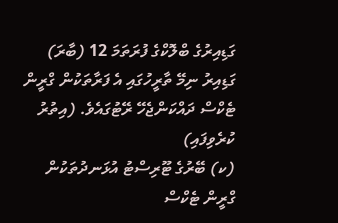ގަޑިއިރުގެ ބްލޮކްގެ ފުރަތަމަ 12 (ބާރަ) ގަޑިއިރު ނިމޭ ތާރީހުގައި އެ ފަރާތަކުން ގްރީން ޓެކްސް ދައްކަންޖެހޭ ރޭޓުގައެވެ. (އިތުރު ކުރެވިފައި)
(ކ) ބޭރުގެ ޓޫރިސްޓު އުޅަނދުތަކުން ގްރީން ޓެކްސް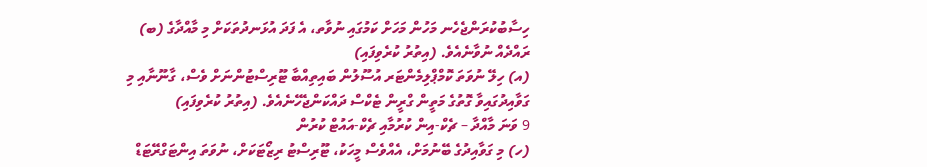ހިސާބުކުރަންޖެހެނ މަހުން މަހަށް ކަމުގައި ނުވާތ، އެ ފަދަ އުޅަނދުތަކަށް މި މާއްދާގެ (ބ) ރައްދެއް ނުވާނެއެވެ. (އިތުރު ކުރެވިފައި)
(އ) ހިލޭ ނުވަތަ ކޮމްޕްލިމެންޓަރ އުސޫލުން ބައިތިއްބާ ޓޫރިސްޓުންނަށް ވެސް، ގާނޫނާއި މި ގަވާއިދުގައިވާ ގޮތުގެ މަތީން ގްރީން ޓެކްސް ދައްކަންޖެހޭނެއެވެ. (އިތުރު ކުރެވިފައި)
9 ވަނަ މާއްދާ – ޗެކް-އިން ކުރުމާއި ޗެކް-އައުޓް ކުރުން
(ހ) މި ގަވާއިދުގެ ބޭނުމަށް، އެއްވެސް މީހަކު، ޓޫރިސްޓު ރިޒޯޓަކަށް، ނުވަތަ އިންޓަގްރޭޓަޑް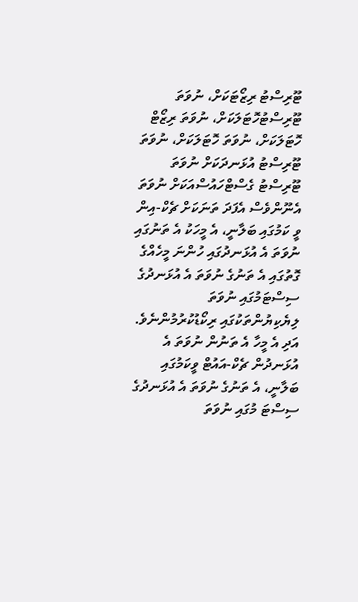ޓޫރިސްޓު ރިޒޯޓަކަށް، ނުވަތަ ޓޫރިސްޓުހޮޓަލަކަށް، ނުވަތަ ރިޒޯޓް ހޮޓަލަކަށް، ނުވަތަ ހޮޓަލަކަށް، ނުވަތަ ޓޫރިސްޓު އުޅަނދަކަށް ނުވަތަ ޓޫރިސްޓު ގެސްޓްހައުސްއަކަށް ނުވަތަ އެނޫންވެސް އެފަދަ ތަނަކަށް ޗެކް-އިން ވީ ކަމުގައި ބަލާނީ، އެ މީހަކު އެ ތަނުގައި ނުވަތަ އެ އުޅަނދުގައި ހުންނަ މީހެއްގެ ގޮތުގައި އެ ތަނުގެ ނުވަތަ އެ އުޅަނދުގެ ސިސްޓަމުގައި ނުވަތަ ލިޔެކިޔުންތަކުގައި ރިކޯޑުކުރުމުންނެވެ. އަދި އެ މީހާ އެ ތަނުން ނުވަތަ އެ އުޅަނދުން ޗެކް-އައުޓް ވީކަމުގައި ބަލާނީ، އެ ތަނުގެ ނުވަތަ އެ އުޅަނދުގެ ސިސްޓަ މުގައި ނުވަތަ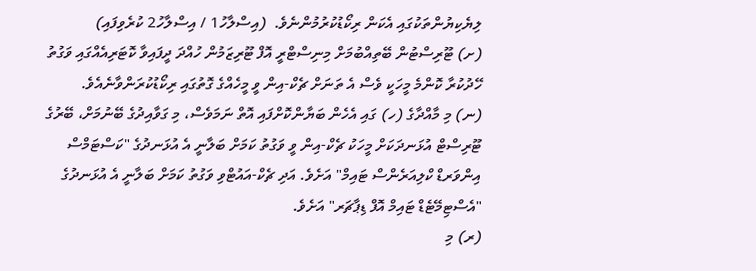ލިޔެކިޔުންތަކުގައި އެކަން ރިކޯޑުކުރުމުންނެވެ.  (އިސްލާހު1 / އިސްލާހު2 ކުރެވިފައި)
(ށ) ޓޫރިސްޓުން ބޭތިއްބުމަށް މިނިސްޓްރީ އޮފް ޓޫރިޒަމުން ހުއްދަ ދީފައިވާ ކޮޓަރިއެއްގައި ވަގުތު ހޭދުކުރާ ކޮންމެ މީހަކީ ވެސް އެ ތަނަށް ޗެކް-އިން ވީ މީހެއްގެ ގޮތުގައި ރިކޯޑުކުރަންވާނެއެވެ.
(ނ) މި މާއްދާގެ (ހ) ގައި އެހެން ބަޔާންކޮށްފައި އޮތް ނަމަވެސް، މި ގަވާއިދުގެ ބޭނުމަށް، ބޭރުގެ ޓޫރިސްޓް އުޅަނދަކަށް މީހަކު ޗެކް-އިން ވީ ވަގުތު ކަމަށް ބަލާނީ އެ އުޅަނދުގެ "ކަސްޓަމްސް އިންވަރޑް ކްލިއަރެންސް ޓައިމް" އަށެވެ. އަދި ޗެކް-އައުޓްވި ވަގުތު ކަމަށް ބަލާނީ އެ އުޅަނދުގެ "އެސްޓިމޭޓެޑް ޓައިމް އޮފް ޑިޕާޗަރ" އަށެވެ.
(ރ) މި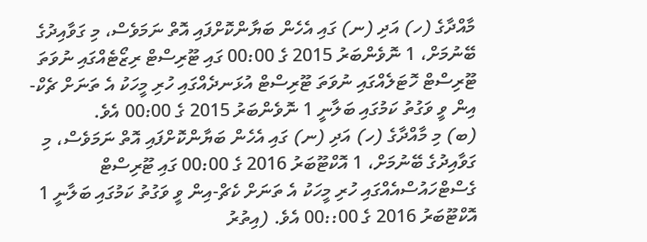މާއްދާގެ (ހ) އަދި (ނ) ގައި އެހެން ބަޔާންކޮށްފައި އޮތް ނަމަވެސް، މި ގަވާއިދުގެ ބޭނުމަށް، 1 ނޮވެންބަރު 2015 ގެ 00:00 ގައި ޓޫރިސްޓް ރިޒޯޓެއްގައި ނުވަތަ ޓޫރިސްޓް ހޮޓަލެއްގައި ނުވަތަ ޓޫރިސްޓް އުޅަނދެއްގައި ހުރި މީހަކު އެ ތަނަށް ޗެކް-އިން ވީ ވަގުތު ކަމުގައި ބަލާނީ 1 ނޮވެންބަރު 2015 ގެ 00:00 އެވެ.
(ބ) މި މާއްދާގެ (ހ) އަދި (ނ) ގައި އެހެން ބަޔާންކޮށްފައި އޮތް ނަމަވެސް، މި ގަވާއިދުގެ ބޭނުމަށް، 1 އޮކްޓޫބަރު 2016 ގެ 00:00 ގައި ޓޫރިސްޓް ގެސްޓްހައުސްއެއްގައި ހުރި މީހަކު އެ ތަނަށް ކެޗް-އިން ވީ ވަގުތު ކަމުގައި ބަލާނީ 1 އޮކްޓޫބަރު 2016 ގެ 00::00 އެވެ. (އިތުރު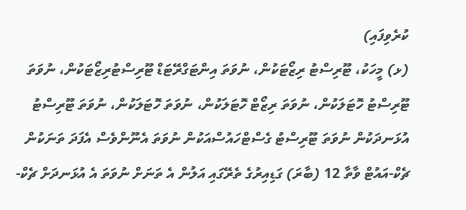ކުރެވިފައި)
(ޅ) މީހަކު، ޓޫރިސްޓު ރިޒޯޓަކުން، ނުވަތަ އިންޓަގްރޭޓަޑް ޓޫރިސްޓުރިޒޯޓަކުން، ނުވަތަ ޓޫރިސްޓު ހޮޓަލަކުން، ނުވަތަ ރިޒޯޓް ހޮޓަލަކުން، ނުވަތަ ހޮޓަލަކުން، ނުވަތަ ޓޫރިސްޓު އުޅަނދަކުން ނުވަތަ ޓޫރިސްޓު ގެސްޓްހައުސްއަކުން ނުވަތަ އެނޫންވެސް އެފަދަ ތަނަކުން ޗެކް-އައުޓް ވާތާ 12 (ބާރަ) ގަޑިއިރުގެ ތެރޭގައި އަލުން އެ ތަނަށް ނުވަތަ އެ އުޅަނދަށް ޗެކް-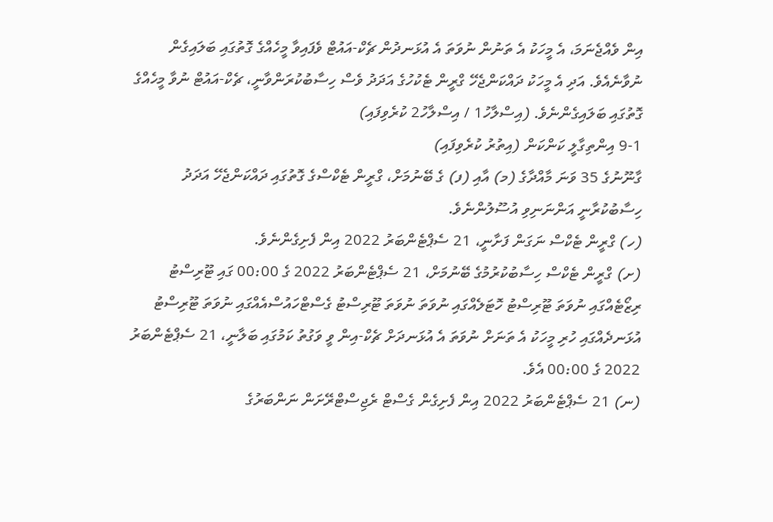އިން ވެއްޖެނަމަ، އެ މީހަކު އެ ތަނުން ނުވަތަ އެ އުޅަނދުން ޗެކް-އައުޓް ވެފައިވާ މީހެއްގެ ގޮތުގައި ބަލައިގެން ނުވާނެއެވެ. އަދި އެ މީހަކު ދައްކަންޖެހޭ ގްރީން ޓެކުހުގެ އަދަދު ވެސް ހިސާބުކުރަންވާނީ، ޗެކް-އައުޓް ނުވާ މީހެއްގެ ގޮތުގައި ބަލައިގެންނެވެ. (އިސްލާހު1 / އިސްލާހު2 ކުރެވިފައި)
9-1 އިންތިގާލީ ކަންކަން (އިތުރު ކުރެވިފައި)
ގާނޫނުގެ 35 ވަނަ މާއްދާގެ (މ) އާއި (ފ) ގެ ބޭނުމަށް، ގްރީން ޓެކްސްގެ ގޮތުގައި ދައްކަންޖެހޭ އަދަދު ހިސާބުކުރާނީ އަންނަނިވި އުސޫލުންނެވެ.
(ހ) ގްރީން ޓެކްސް ނަގަން ފަށާނީ، 21 ސެޕްޓެންބަރު 2022 އިން ފެށިގެންނެވެ.
(ށ) ގްރީން ޓެކްސް ހިސާބުކުރުމުގެ ބޭނުމަށް، 21 ސެޕްޓެންބަރު 2022 ގެ 00:00 ގައި ޓޫރިސްޓު ރިޒޯޓެއްގައި ނުވަތަ ޓޫރިސްޓު ހޮޓަލެއްގައި ނުވަތަ ނުވަތަ ޓޫރިސްޓު ގެސްޓްހައުސްއެއްގައި ނުވަތަ ޓޫރިސްޓު އުޅަނދެއްގައި ހުރި މީހަކު އެ ތަނަށް ނުވަތަ އެ އުޅަނދަށް ޗެކް-އިން ވީ ވަގުތު ކަމުގައި ބަލާނީ، 21 ސެޕްޓެންބަރު 2022 ގެ 00:00 އެވެ.
(ނ) 21 ސެޕްޓެންބަރު 2022 އިން ފެށިގެން ގެސްޓް ރެޖިސްޓްރޭށަން ނަންބަރުގެ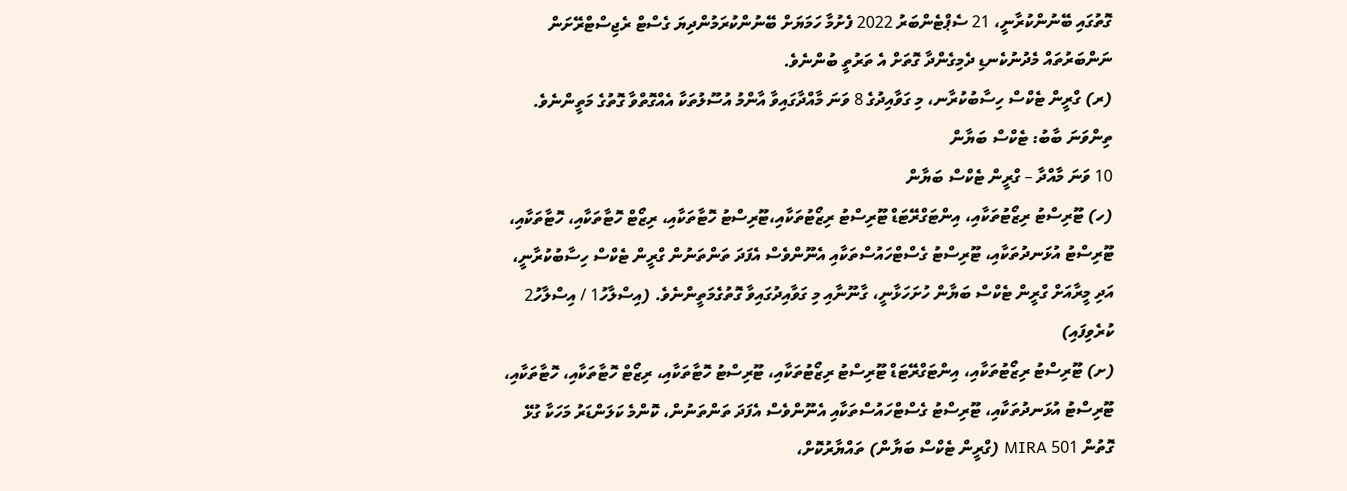ގޮތުގައި ބޭނުންކުރާނީ، 21 ސެޕްޓެންބަރު 2022 ފެށުމާ ހަމަޔަށް ބޭނުންކުރަމުންދިޔަ ގެސްޓް ރެޖިސްޓްރޭށަން ނަންބަރުތައް މެދުނުކެނޑި ދެމިގެންދާ ގޮތަށް އެ ތަރުތީ ބުންނެވެ.
(ރ) ގްރީން ޓެކްސް ހިސާބުކުރާނ، މި ގަވާއިދުގެ 8 ވަނަ މާއްދާގައިވާ އާންމު އުސޫލުތަކާ އެއްގޮތްވާ ގޮތުގެ މަތީންނެވެ.
ތިންވަނަ ބާބު: ޓެކްސް ބަޔާން
10 ވަނަ މާއްދާ – ގްރީން ޓެކްސް ބަޔާން
(ހ) ޓޫރިސްޓު ރިޒޯޓުތަކާއި، އިންޓަގްރޭޓަޑް ޓޫރިސްޓު ރިޒޯޓުތަކާއި،ޓޫރިސްޓު ހޮޓާތަކާއި، ރިޒޯޓް ހޮޓާތަކާއި، ހޮޓާތަކާއި، ޓޫރިސްޓު އުޅަނދުތަކާއި، ޓޫރިސްޓު ގެސްޓްހައުސްތަކާއި އެނޫންވެސް އެފަދަ ތަންތަނުން ގްރީން ޓެކްސް ހިސާބުކުރާނީ، އަދި މީރާއަށް ގްރީން ޓެކްސް ބަޔާން ހުށަހަޅާނީ، ގާނޫނާއި މި ގަވާއިދުގައިވާ ގޮތުގެމަތީންނެވެ. (އިސްލާހު1 / އިސްލާހު2 ކުރެވިފައި)
(ށ) ޓޫރިސްޓު ރިޒޯޓުތަކާއި، އިންޓަގްރޭޓަޑް ޓޫރިސްޓު ރިޒޯޓުތަކާއި، ޓޫރިސްޓު ހޮޓާތަކާއި، ރިޒޯޓް ހޮޓާތަކާއި، ހޮޓާތަކާއި، ޓޫރިސްޓު އުޅަނދުތަކާއި، ޓޫރިސްޓު ގެސްޓްހައުސްތަކާއި އެނޫންވެސް އެފަދަ ތަންތަނުން، ކޮންމެ ކަލަންޑަރު މަހަކާ ގުޅޭ ގޮތުން 501 MIRA (ގްރީން ޓެކްސް ބަޔާން) ތައްޔާރުކޮށް،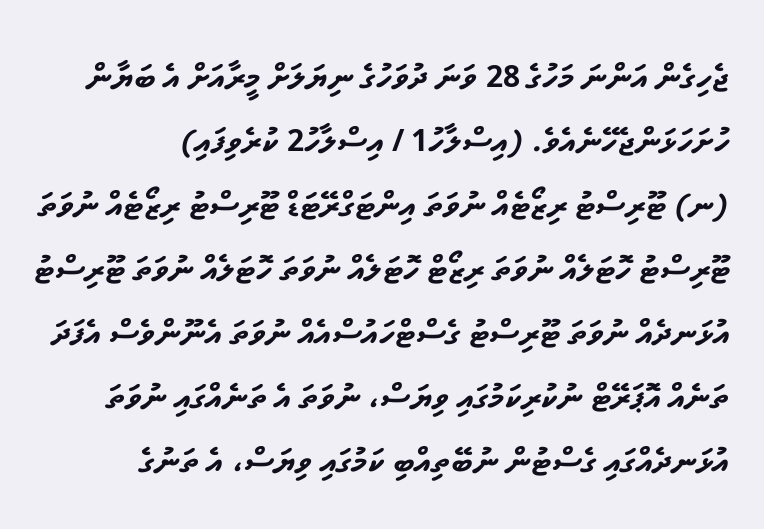ޖެހިގެން އަންނަ މަހުގެ 28 ވަނަ ދުވަހުގެ ނިޔަލަށް މީރާއަށް އެ ބަޔާން ހުށަހަޅަންޖެހޭނެއެވެ. (އިސްލާހު1 / އިސްލާހު2 ކުރެވިފައި)
(ނ) ޓޫރިސްޓު ރިޒޯޓެއް ނުވަތަ އިންޓަގްރޭޓަޑް ޓޫރިސްޓު ރިޒޯޓެއް ނުވަތަ ޓޫރިސްޓު ހޮޓަލެއް ނުވަތަ ރިޒޯޓް ހޮޓަލެއް ނުވަތަ ހޮޓަލެއް ނުވަތަ ޓޫރިސްޓު އުޅަނދެއް ނުވަތަ ޓޫރިސްޓު ގެސްޓްހައުސްއެއް ނުވަތަ އެނޫންވެސް އެފަދަ ތަނެއް އޮޕަރޭޓް ނުކުރިކަމުގައި ވިޔަސް، ނުވަތަ އެ ތަނެއްގައި ނުވަތަ އުޅަނދެއްގައި ގެސްޓުން ނުބޭތިއްބި ކަމުގައި ވިޔަސް، އެ ތަނުގެ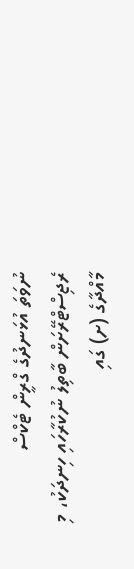ނުވަތަ އުޅަނދުގެ ގްރީން ޓެކްސް ރެޖިސްޓްރޭށަން ބާތިލު ނުކުރާހައި ހިނދަކު، މި މާއްދާގެ (ށ) ގައި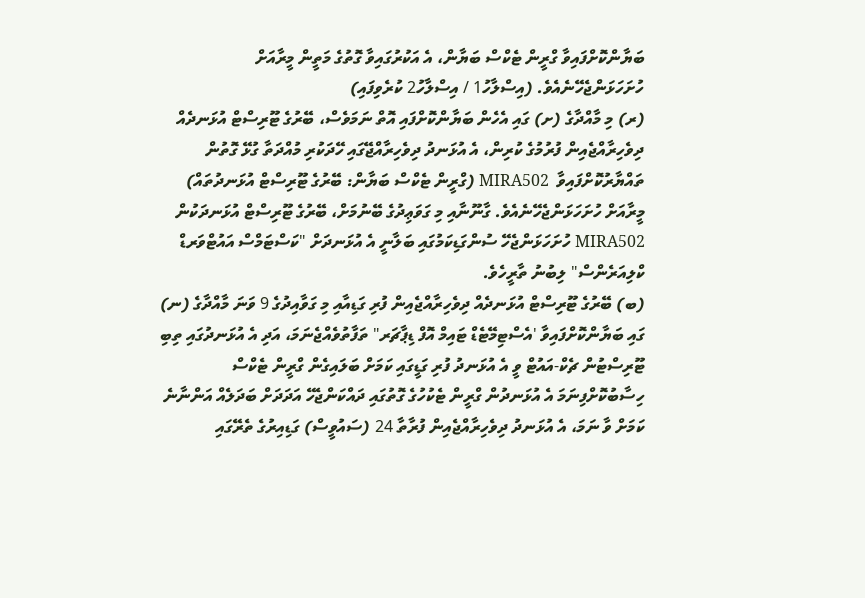ބަޔާންކޮށްފައިވާ ގްރީން ޓެކްސް ބަޔާން، އެ އަކުރުގައިވާ ގޮތުގެ މަތީން މީރާއަށް ހުށަހަޅަންޖެހޭނެއެވެ. (އިސްލާހު1 / އިސްލާހު2 ކުރެވިފައި)
(ރ) މި މާއްދާގެ (ށ) ގައި އެހެން ބަޔާންކޮށްފައި އޮތް ނަމަވެސް، ބޭރުގެ ޓޫރިސްޓް އުޅަނދެއް ދިވެހިރާއްޖެއިން ފުރުމުގެ ކުރިން، އެ އުޅަނދު ދިވެހިރާއްޖޭގައި ހޭދަކުރި މުއްދަތާ ގުޅޭ ގޮތުން ތައްޔާރުކޮށްފައިވާ  MIRA502 (ގްރީން ޓެކްސް ބަޔާން: ބޭރުގެ ޓޫރިސްޓް އުޅަނދުތައް) މީރާއަށް ހުށަހަޅަންޖެހޭނެއެވެ. ގާނޫނާއި މި ގަވަޢިދުގެ ބޭނުމަށް، ބޭރުގެ ޓޫރިސްޓް އުޅަނދަކުން MIRA502 ހުށަހަޅަންޖެހޭ ސުންގަޑިކަމުގައި ބަލާނީ އެ އުޅަނދަށް "ކަސްޓަމްސް އައުޓްވަރޑް ކްލިއަރެންސް" ލިބުނު ތާރީހެވެ.
(ބ) ބޭރުގެ ޓޫރިސްޓް އުޅަނދެއް ދިވެހިރާއްޖެއިން ފުރި ގަޑިއާއި މި ގަވާއިދުގެ 9 ވަނަ މާއްދާގެ (ނ) ގައި ބަޔާންކޮށްފައިވާ 'އެސްޓިމޭޓެޑް ޓައިމް އޮފް ޑިޕާޗަރ" ތަފާތުވެއްޖެނަމަ، އަދި އެ އުޅަނދުގައި ތިބި ޓޫރިސްޓުން ޗެކް-އައުޓް ވީ އެ އުޅަނދު ފުރި ގަޑީގައި ކަމަށް ބަލައިގެން ގްރީން ޓެކްސް ހިސާބުކޮށްފިނަމަ އެ އުޅަނދުން ގްރީން ޓެކުހުގެ ގޮތުގައި ދައްކަންޖެހޭ އަދަދަށް ބަދަލެއް އަންނާނެ ކަމަށް ވާ ނަމަ، އެ އުޅަނދު ދިވެހިރާއްޖެއިން ފުރާތާ 24 (ސައުވީސް) ގަޑިއިރުގެ ތެރޭގައި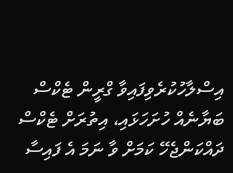އިސްލާހުކުރެވިފައިވާ ގްރީން ޓެކްސް ބަޔާނެއް ހުށަހަޅައި، އިތުރަށް ޓެކްސް ދައްކަންޖެހޭ ކަމަށް ވާ ނަމަ އެ ފައިސާ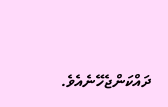ދައްކަންޖެހޭނެއެވެ.